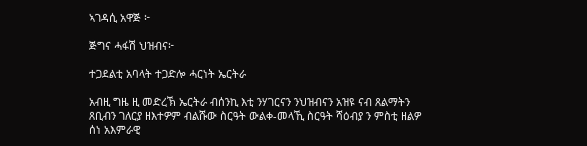ኣገዳሲ አዋጅ ፦

ጅግና ሓፋሽ ህዝብና፦

ተጋደልቲ አባላት ተጋድሎ ሓርነት ኤርትራ

አብዚ ግዜ ዚ መድረኽ ኤርትራ ብሰንኪ እቲ ንሃገርናን ንህዝብናን አዝዩ ናብ ጸልማትን ጸቢብን ገለርያ ዘእተዎም ብልሹው ስርዓት ውልቀ-መላኺ ስርዓት ሻዕብያ ን ምስቲ ዘልዎ ሰነ አእምራዊ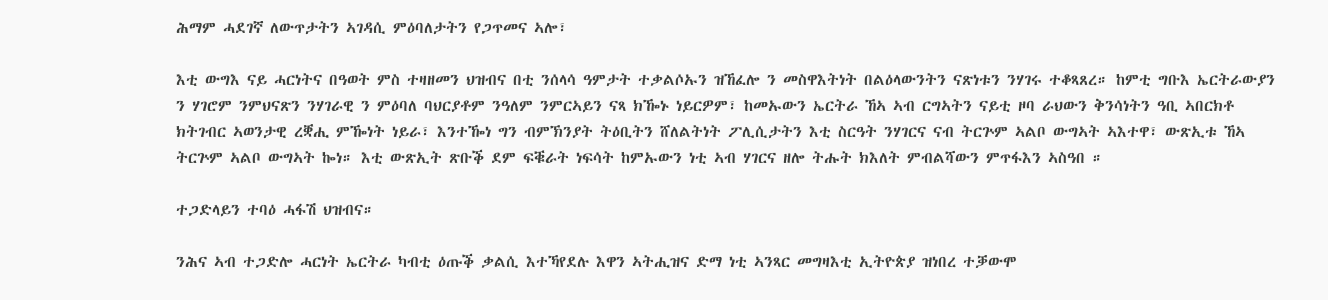ሕማም ሓደገኛ ለውጥታትን ኣገዳሲ ምዕባለታትን የጋጥመና ኣሎ፣

እቲ ውግእ ናይ ሓርነትና በዓወት ምስ ተዛዘመን ህዝብና በቲ ንሰላሳ ዓምታት ተቃልሶኡን ዝኸፈሎ ን መስዋእትነት በልዕላውንትን ናጽነቱን ንሃገሩ ተቆጻጸረ። ከምቲ ግቡእ ኤርትራውያን ን ሃገሮም ንምህናጽን ንሃገራዊ ን ምዕባለ ባህርያቶም ንዓለም ንምርኣይን ናጻ ክዀኑ ነይርዎም፣ ከመኡውን ኤርትራ ኸኣ ኣብ ርግኣትን ናይቲ ዞባ ራህውን ቅንሳነትን ዓቢ ኣበርክቶ ክትገብር ኣወንታዊ ረቛሒ ምዀነት ነይራ፣ እንተዀነ ግን ብምኽንያት ትዕቢትን ሸለልትነት ፖሊሲታትን እቲ ስርዓት ንሃገርና ናብ ትርጕም ኣልቦ ውግኣት ኣእተዋ፣ ውጽኢቱ ኸኣ ትርጕም ኣልቦ ውግኣት ኰነ። እቲ ውጽኢት ጽቡቕ ደም ፍቑራት ነፍሳት ከምኡውን ነቲ ኣብ ሃገርና ዘሎ ትሑት ክእለት ምብልሻውን ምጥፋእን ኣስዓበ ።

ተጋድላይን ተባዕ ሓፋሽ ህዝብና።

ንሕና ኣብ ተጋድሎ ሓርነት ኤርትራ ካብቲ ዕጡቕ ቃልሲ እተኻየደሉ እዋን ኣትሒዝና ድማ ነቲ ኣንጻር መግዛእቲ ኢትዮጵያ ዝነበረ ተቓውሞ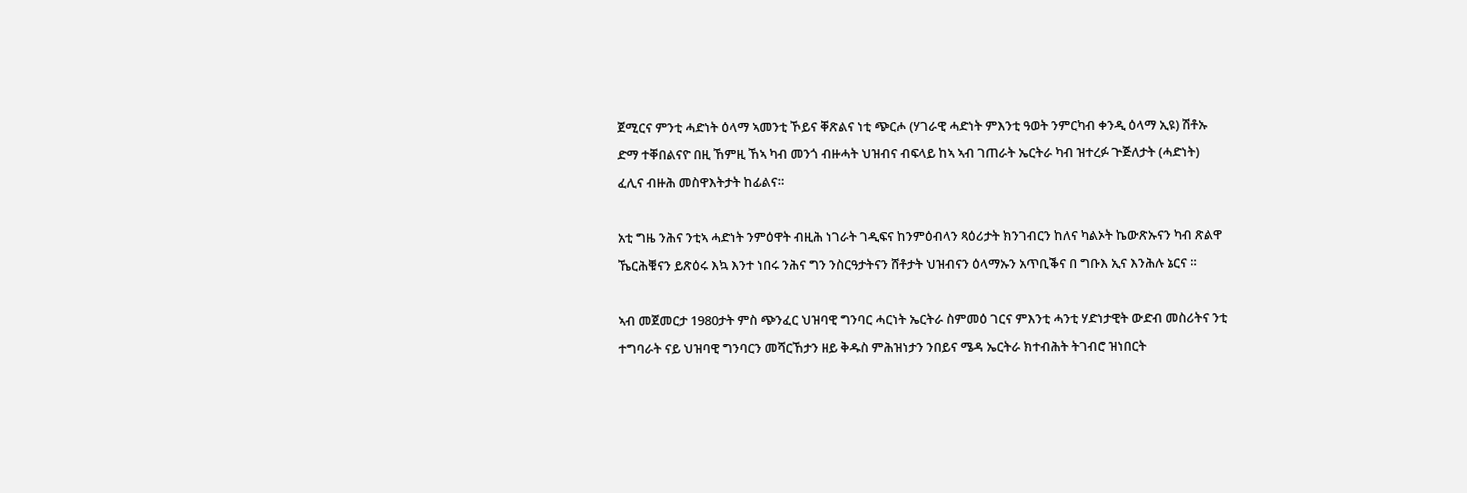ጀሚርና ምንቲ ሓድነት ዕላማ ኣመንቲ ኾይና ቐጽልና ነቲ ጭርሖ (ሃገራዊ ሓድነት ምእንቲ ዓወት ንምርካብ ቀንዲ ዕላማ ኢዩ) ሽቶኡ ድማ ተቐበልናዮ በዚ ኸምዚ ኸኣ ካብ መንጎ ብዙሓት ህዝብና ብፍላይ ከኣ ኣብ ገጠራት ኤርትራ ካብ ዝተረፉ ጕጅለታት (ሓድነት) ፈሊና ብዙሕ መስዋእትታት ከፊልና።

አቲ ግዜ ንሕና ንቲኣ ሓድነት ንምዕዋት ብዚሕ ነገራት ገዲፍና ከንምዕብላን ጻዕሪታት ክንገብርን ከለና ካልኦት ኬውጽኡናን ካብ ጽልዋ ኼርሕቑናን ይጽዕሩ እኳ እንተ ነበሩ ንሕና ግን ንስርዓታትናን ሸቶታት ህዝብናን ዕላማኡን አጥቢቕና በ ግቡእ ኢና እንሕሉ ኔርና ።

ኣብ መጀመርታ 1980ታት ምስ ጭንፈር ህዝባዊ ግንባር ሓርነት ኤርትራ ስምመዕ ገርና ምእንቲ ሓንቲ ሃድነታዊት ውድብ መስሪትና ንቲ ተግባራት ናይ ህዝባዊ ግንባርን መሻርኸታን ዘይ ቅዱስ ምሕዝነታን ንበይና ሜዳ ኤርትራ ክተብሕት ትገብሮ ዝነበርት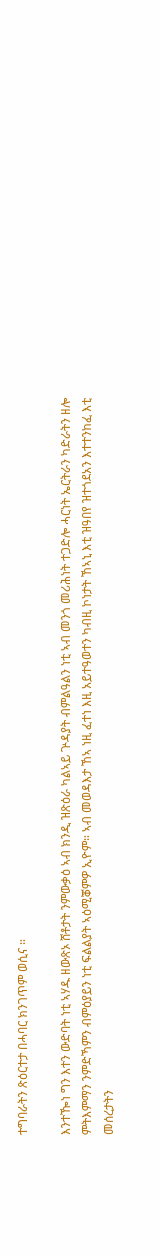ተግባራትን ጽዕርተታ በሓባር ክንገጥም ወሲና ።

እንተዀነ ግን እተን ውድባት ነቲ ኣሃዱ ዘውጽኦ ሸቶታት ንምውቃዕ ኣብ ክንዲ ዝጽዕራ ካልኣይ ጕዳያት ብምልዓልን ነቲ ኣብ መንጎ መሪሕነት ተጋድሎ ሓርነት ኤርትራን ካድራትን ዘሎ ምትእምማን ንምድኻምን ብምዕያይን ነቲ ፍልልያት ኣዕሚቖምዎ ኢዮም። ኣብ መወዳእታ ኸኣ ነዚ ፈተነ እዚ አይተዓወተን ካብዚ ኮነታት ኸኣኒ እቲ ዝዓበየ ዝተጎደአን እተተንከፈ እቲ መሰረታትን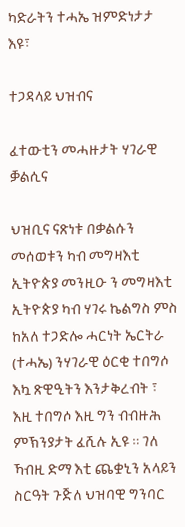ካድራትን ተሓኤ ዝምድነታታ እዩ፣

ተጋዳላይ ህዝብና

ፈተውቲን መሓዙታት ሃገራዊ ቓልሲና

ህዝቢና ናጽነቱ በቃልሱን መሰወቱን ካብ መግዛእቲ ኢትዮጵያ መንዚዑ ን መግዛእቲ ኢትዮጵያ ካብ ሃገሩ ኬልግስ ምስ ከአለ ተጋድሎ ሓርነት ኤርትራ (ተሓኤ) ንሃገራዊ ዕርቂ ተበግሶ እኳ ጽዊዒትን እንታቅረብት ፣ እዚ ተበግሶ እዚ ግን ብብዙሕ ምኽንያታት ፈሺሉ ኢዩ ። ገለ ኻብዚ ድማ እቲ ጨቋኒን አላይን ስርዓት ጉጅለ ህዝባዊ ግንባር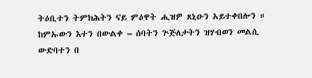ትዕቢተን ትምክሕትን ናይ ምዕዋት ሒዝዎ ጸኒዑን አይተቀበሎን ። ከምኡውን እተን በውልቀ – ሰባትን ጕጅለታትን ዝሃብወን መልሲ ውድባተን በ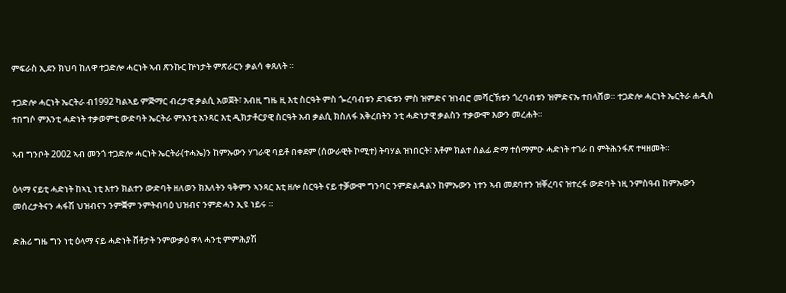ምፍራስ ኢደን ክህባ ከለዋ ተጋድሎ ሓርነት ኣብ ጽንኩር ኵነታት ምጽራርን ቃልሳ ቀጸለት ።

ተጋድሎ ሓርነት ኤርትራ ብ1992 ካልኣይ ምጅማር ብረታዊ ቃልሲ አወጀት፣ አብዚ ግዜ ዚ እቲ ስርዓት ምስ ጐረባብቱን ደገፍቱን ምስ ዝምድና ዝነብሮ መሻርኽቱን ጎረባብቱን ዝምድናኡ ተበላሸወ። ተጋድሎ ሓርነት ኤርትራ ሐዲስ ተበግሶ ምእንቲ ሓድነት ተቃወምቲ ውድባት ኤርትራ ምእንቲ አንጻር እቲ ዲክታቶርያዊ ስርዓት አብ ቃልሲ ክስለፋ አቅረበትን ንቲ ሓድነታዊ ቃልስን ተቃውሞ እውን መረሐት።

ኣብ ግንቦት 2002 ኣብ መንጎ ተጋድሎ ሓርነት ኤርትራ(ተሓኤ)ን ከምኡውን ሃገራዊ ባይቶ በቀደም (ሰውራዊት ኮሚተ) ትባሃል ዝነበርት፣ እቶም ክልተ ሰልፊ ድማ ተሰማምዑ ሓድነት ተገራ በ ምትሕንፋጽ ተዛዘመት።

ዕላማ ናይቲ ሓድነት ከኣኒ ነቲ እተን ክልተን ውድባት ዘለወን ክእለትን ዓቅምን ኣንጻር እቲ ዘሎ ስርዓት ናይ ተቓውሞ ግንባር ንምድልዳልን ከምኡውን ነተን ኣብ መደባተን ዝቐረባና ዝተረፋ ውድባት ነዚ ንምስዓብ ከምኡውን መሰረታትናን ሓፋሽ ህዝብናን ንምቛም ንምትብባዕ ህዝብና ንምድሓን ኢዩ ነይሩ ።

ድሕሪ ግዜ ግን ነቲ ዕላማ ናይ ሓድነት ሸቶታት ንምውቃዕ ዋላ ሓንቲ ምምሕያሽ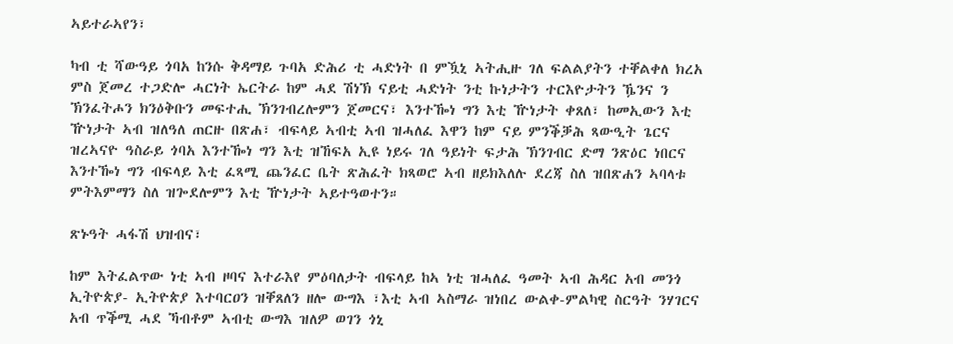ኣይተራኣየን፣

ካብ ቲ ሻውዓይ ጎባአ ከንሱ ቅዳማይ ጉባአ ድሕሪ ቲ ሓድነት በ ምዃኒ ኣትሒዙ ገለ ፍልልያትን ተቐልቀለ ክረአ ምስ ጀመረ ተጋድሎ ሓርነት ኤርትራ ከም ሓደ ሽነኽ ናይቲ ሓድነት ንቲ ኩነታትን ተርእዮታትን ዄንና ን ኽንፈትሖን ክንዕቅቡን መፍተሒ ኽንገብረሎምን ጀመርና፣ እንተዀነ ግን እቲ ዅነታት ቀጸለ፣ ከመኢውን እቲ ዅነታት ኣብ ዝለዓለ ጠርዙ በጽሐ፣ ብፍላይ ኣብቲ ኣብ ዝሓለፈ እዋን ከም ናይ ምንቕቓሕ ጻውዒት ጌርና ዝረኣናዮ ዓስራይ ጎባአ እንተዀነ ግን እቲ ዝኸፍአ ኢዩ ነይሩ ገለ ዓይነት ፍታሕ ኽንገብር ድማ ንጽዕር ነበርና እንተዀነ ግን ብፍላይ እቲ ፈጻሚ ጨንፈር ቤት ጽሕፈት ክጻወሮ ኣብ ዘይክእለሉ ደረጃ ስለ ዝበጽሐን ኣባላቱ ምትእምማን ስለ ዝጐደሎምን እቲ ዅነታት ኣይተዓወተን።

ጽኑዓት ሓፋሽ ህዝብና፣

ከም እትፈልጥው ነቲ ኣብ ዞባና እተራእየ ምዕባለታት ብፍላይ ከኣ ነቲ ዝሓለፈ ዓመት ኣብ ሕዳር አብ መንጎ ኢትዮጵያ- ኢትዮጵያ እተባርዐን ዝቐጸለን ዘሎ ውግእ ፣እቲ ኣብ ኣስማራ ዝነበረ ውልቀ-ምልካዊ ስርዓት ንሃገርና አብ ጥቕሚ ሓደ ኻብቶም ኣብቲ ውግእ ዝለዎ ወገን ጎኒ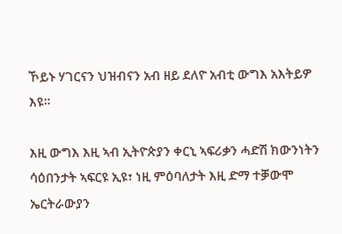ኾይኑ ሃገርናን ህዝብናን አብ ዘይ ደለዮ አብቲ ውግእ አእትይዎ እዩ።

እዚ ውግእ እዚ ኣብ ኢትዮጵያን ቀርኒ ኣፍሪቃን ሓድሽ ክውንነትን ሳዕበንታት ኣፍርዩ ኢዩ፣ ነዚ ምዕባለታት እዚ ድማ ተቓውሞ ኤርትራውያን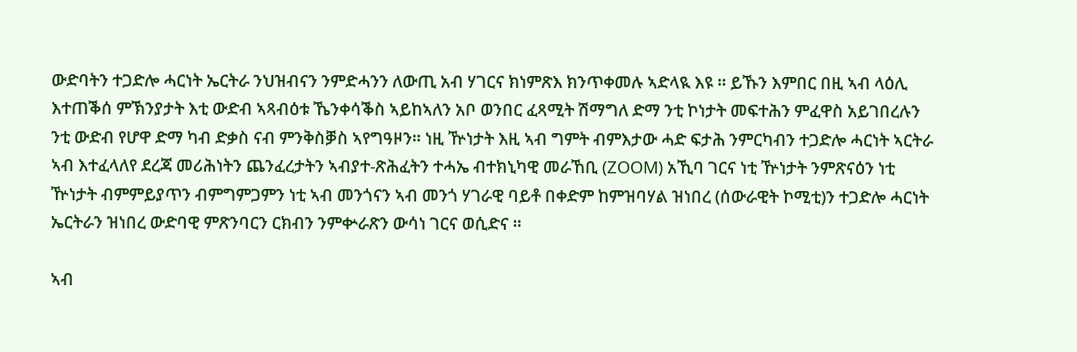ውድባትን ተጋድሎ ሓርነት ኤርትራ ንህዝብናን ንምድሓንን ለውጢ አብ ሃገርና ክነምጽእ ክንጥቀመሉ ኣድላዪ እዩ ። ይኹን እምበር በዚ ኣብ ላዕሊ እተጠቕሰ ምኽንያታት እቲ ውድብ ኣጻብዕቱ ኼንቀሳቕስ ኣይከኣለን አቦ ወንበር ፈጻሚት ሽማግለ ድማ ንቲ ኮነታት መፍተሕን ምፈዋስ አይገበረሉን ንቲ ውድብ የሆዋ ድማ ካብ ድቃስ ናብ ምንቅስቓስ ኣየግዓዞን። ነዚ ዅነታት እዚ ኣብ ግምት ብምእታው ሓድ ፍታሕ ንምርካብን ተጋድሎ ሓርነት ኣርትራ ኣብ እተፈላለየ ደረጃ መሪሕነትን ጨንፈረታትን ኣብያተ-ጽሕፈትን ተሓኤ ብተክኒካዊ መራኸቢ (ZOOM) አኺባ ገርና ነቲ ዅነታት ንምጽናዕን ነቲ ዅነታት ብምምይያጥን ብምግምጋምን ነቲ ኣብ መንጎናን ኣብ መንጎ ሃገራዊ ባይቶ በቀድም ከምዝባሃል ዝነበረ (ሰውራዊት ኮሚቲ)ን ተጋድሎ ሓርነት ኤርትራን ዝነበረ ውድባዊ ምጽንባርን ርክብን ንምቍራጽን ውሳነ ገርና ወሲድና ።

ኣብ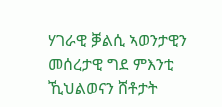ሃገራዊ ቓልሲ ኣወንታዊን መሰረታዊ ግደ ምእንቲ ኺህልወናን ሸቶታት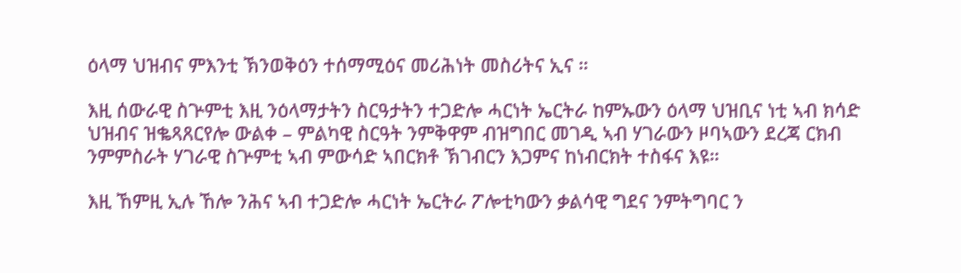ዕላማ ህዝብና ምእንቲ ኽንወቅዕን ተሰማሚዕና መሪሕነት መስሪትና ኢና ።

እዚ ሰውራዊ ስጕምቲ እዚ ንዕላማታትን ስርዓታትን ተጋድሎ ሓርነት ኤርትራ ከምኡውን ዕላማ ህዝቢና ነቲ ኣብ ክሳድ ህዝብና ዝቈጻጸርየሎ ውልቀ – ምልካዊ ስርዓት ንምቅዋም ብዝግበር መገዲ ኣብ ሃገራውን ዞባኣውን ደረጃ ርክብ ንምምስራት ሃገራዊ ስጕምቲ ኣብ ምውሳድ ኣበርክቶ ኽገብርን እጋምና ከነብርክት ተስፋና እዩ።

እዚ ኸምዚ ኢሉ ኸሎ ንሕና ኣብ ተጋድሎ ሓርነት ኤርትራ ፖሎቲካውን ቃልሳዊ ግደና ንምትግባር ን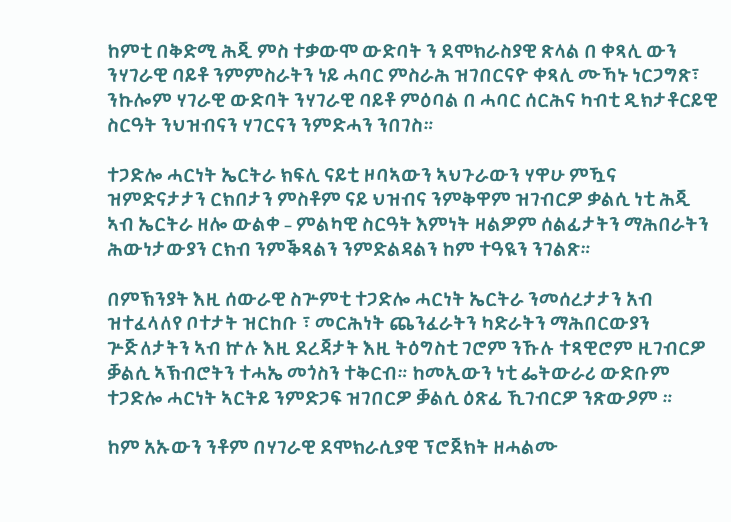ከምቲ በቅድሚ ሕጂ ምስ ተቃውሞ ውድባት ን ደሞክራስያዊ ጽላል በ ቀጻሊ ውን ንሃገራዊ ባይቶ ንምምስራትን ነይ ሓባር ምስራሕ ዝገበርናዮ ቀጻሊ ሙኻኑ ነርጋግጽ፣ ንኩሎም ሃገራዊ ውድባት ንሃገራዊ ባይቶ ምዕባል በ ሓባር ሰርሕና ካብቲ ዲክታቶርይዊ ስርዓት ንህዝብናን ሃገርናን ንምድሓን ንበገስ።

ተጋድሎ ሓርነት ኤርትራ ክፍሊ ናይቲ ዞባኣውን ኣህጉራውን ሃዋሁ ምዃና ዝምድናታታን ርክበታን ምስቶም ናይ ህዝብና ንምቅዋም ዝገብርዎ ቃልሲ ነቲ ሕጂ ኣብ ኤርትራ ዘሎ ውልቀ – ምልካዊ ስርዓት እምነት ዛልዎም ሰልፊታትን ማሕበራትን ሕውነታውያን ርክብ ንምቕጻልን ንምድልዳልን ከም ተዓዪን ንገልጽ።

በምኽንያት እዚ ሰውራዊ ስጕምቲ ተጋድሎ ሓርነት ኤርትራ ንመሰረታታን አብ ዝተፈላለየ ቦተታት ዝርከቡ ፣ መርሕነት ጨንፈራትን ካድራትን ማሕበርውያን ጕጅለታትን ኣብ ኵሉ እዚ ደረጃታት እዚ ትዕግስቲ ገሮም ንኹሉ ተጻዊሮም ዚገብርዎ ቓልሲ ኣኽብሮትን ተሓኤ መጎስን ተቅርብ። ከመኢውን ነቲ ፌትውራሪ ውድቡም ተጋድሎ ሓርነት ኣርትይ ንምድጋፍ ዝገበርዎ ቓልሲ ዕጽፊ ኺገብርዎ ንጽውዖም ።

ከም አኡውን ንቶም በሃገራዊ ደሞክራሲያዊ ፕሮጀክት ዘሓልሙ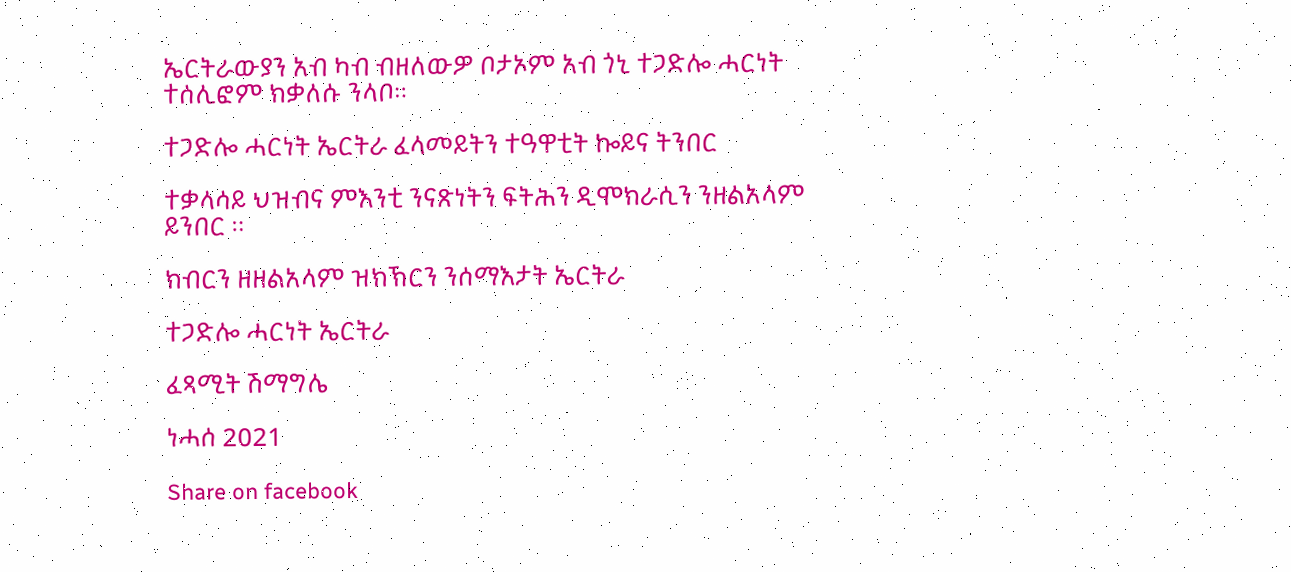ኤርትራውያን አብ ካብ ብዘለውዎ ቦታኦም አብ ጎኒ ተጋድሎ ሓርነት ተሰሊፎም ክቃለሱ ንላቦ።

ተጋድሎ ሓርነት ኤርትራ ፈላመይትን ተዓዋቲት ኰይና ትንበር

ተቃላሳይ ህዝብና ምእንቲ ንናጽነትን ፍትሕን ዲሞክራሲን ንዘልአላም ይንበር ።

ክብርን ዘዘልአላም ዝክኽርን ንሰማእታት ኤርትራ

ተጋድሎ ሓርነት ኤርትራ

ፈጻሚት ሽማግሌ

ነሓሰ 2021

Share on facebook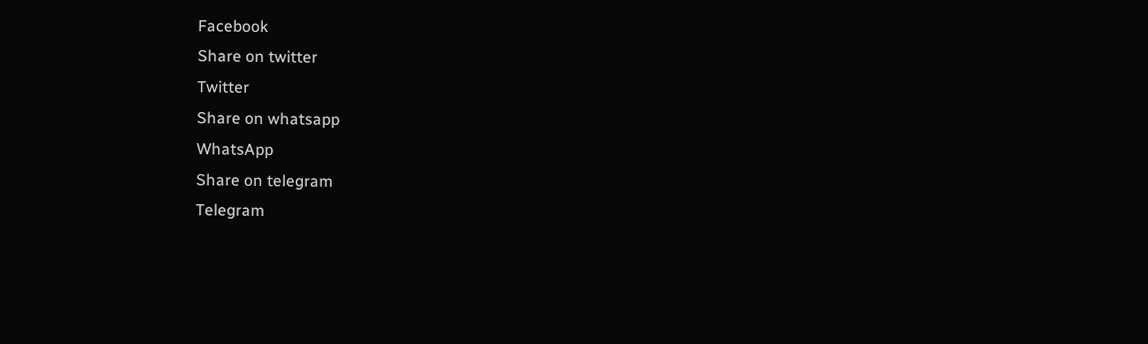Facebook
Share on twitter
Twitter
Share on whatsapp
WhatsApp
Share on telegram
Telegram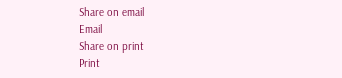Share on email
Email
Share on print
Print